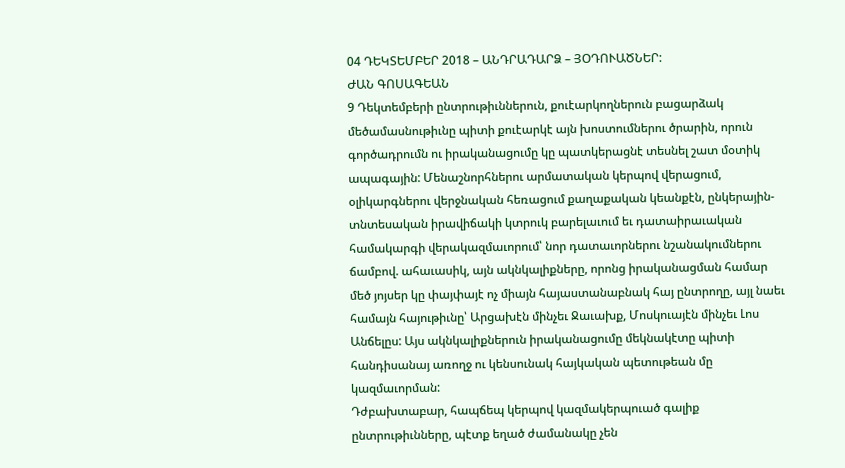04 ԴԵԿՏԵՄԲԵՐ 2018 – ԱՆԴՐԱԴԱՐՁ – ՅՕԴՈՒԱԾՆԵՐ:
ԺԱՆ ԳՈՍԱԳԵԱՆ
9 Դեկտեմբերի ընտրութիւններուն, քուէարկողներուն բացարձակ մեծամասնութիւնը պիտի քուէարկէ այն խոստումներու ծրարին, որուն գործադրումն ու իրականացումը կը պատկերացնէ տեսնել շատ մօտիկ ապագային: Մենաշնորհներու արմատական կերպով վերացում, օլիկարգներու վերջնական հեռացում քաղաքական կեանքէն, ընկերային-տնտեսական իրավիճակի կտրուկ բարելաւում եւ դատաիրաւական համակարգի վերակազմաւորում՝ նոր դատաւորներու նշանակումներու ճամբով. ահաւասիկ, այն ակնկալիքները, որոնց իրականացման համար մեծ յոյսեր կը փայփայէ ոչ միայն հայաստանաբնակ հայ ընտրողը, այլ նաեւ համայն հայութիւնը՝ Արցախէն մինչեւ Ջաւախք, Մոսկուայէն մինչեւ Լոս Անճելըս: Այս ակնկալիքներուն իրականացումը մեկնակէտը պիտի հանդիսանայ առողջ ու կենսունակ հայկական պետութեան մը կազմաւորման:
Դժբախտաբար, հապճեպ կերպով կազմակերպուած գալիք ընտրութիւնները, պէտք եղած ժամանակը չեն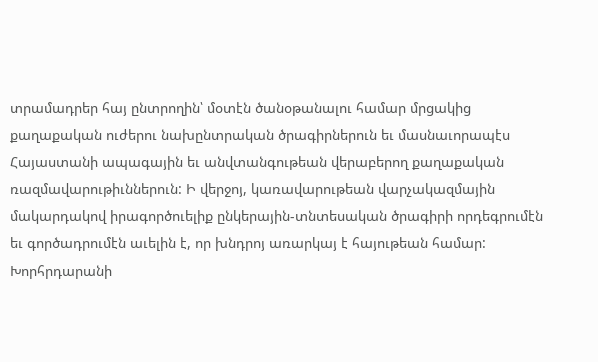տրամադրեր հայ ընտրողին՝ մօտէն ծանօթանալու համար մրցակից քաղաքական ուժերու նախընտրական ծրագիրներուն եւ մասնաւորապէս Հայաստանի ապագային եւ անվտանգութեան վերաբերող քաղաքական ռազմավարութիւններուն: Ի վերջոյ, կառավարութեան վարչակազմային մակարդակով իրագործուելիք ընկերային-տնտեսական ծրագիրի որդեգրումէն եւ գործադրումէն աւելին է, որ խնդրոյ առարկայ է հայութեան համար: Խորհրդարանի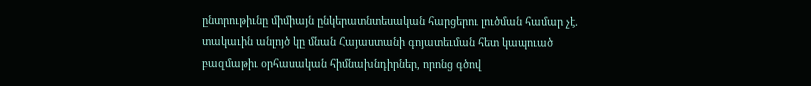ընտրութիւնը միմիայն ընկերատնտեսական հարցերու լուծման համար չէ. տակաւին անլոյծ կը մնան Հայաստանի գոյատեւման հետ կապուած բազմաթիւ օրհասական հիմնախնդիրներ, որոնց գծով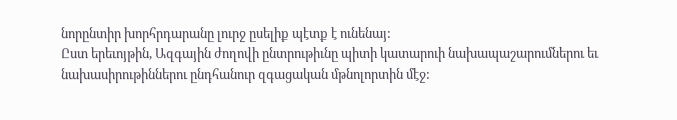նորընտիր խորհրդարանը լուրջ ըսելիք պէտք է ունենայ:
Ըստ երեւոյթին, Ազգային ժողովի ընտրութիւնը պիտի կատարուի նախապաշարումներու եւ նախասիրութիններու ընդհանուր զգացական մթնոլորտին մէջ: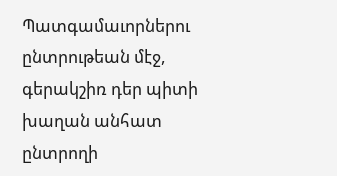Պատգամաւորներու ընտրութեան մէջ, գերակշիռ դեր պիտի խաղան անհատ ընտրողի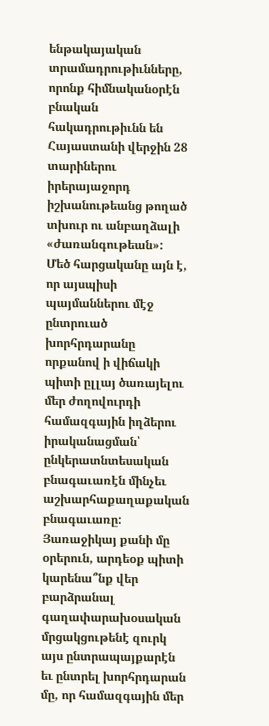ենթակայական տրամադրութիւնները, որոնք հիմնականօրէն բնական հակադրութիւնն են Հայաստանի վերջին 28 տարիներու իրերայաջորդ իշխանութեանց թողած տխուր ու անբաղձալի «ժառանգութեան»:
Մեծ հարցականը այն է, որ այսպիսի պայմաններու մէջ ընտրուած խորհրդարանը որքանով ի վիճակի պիտի ըլլայ ծառայելու մեր ժողովուրդի համազգային իղձերու իրականացման՝ ընկերատնտեսական բնագաւառէն մինչեւ աշխարհաքաղաքական բնագաւառը: Յառաջիկայ քանի մը օրերուն, արդեօք պիտի կարենա՞նք վեր բարձրանալ գաղափարախօսական մրցակցութենէ զուրկ այս ընտրապայքարէն եւ ընտրել խորհրդարան մը, որ համազգային մեր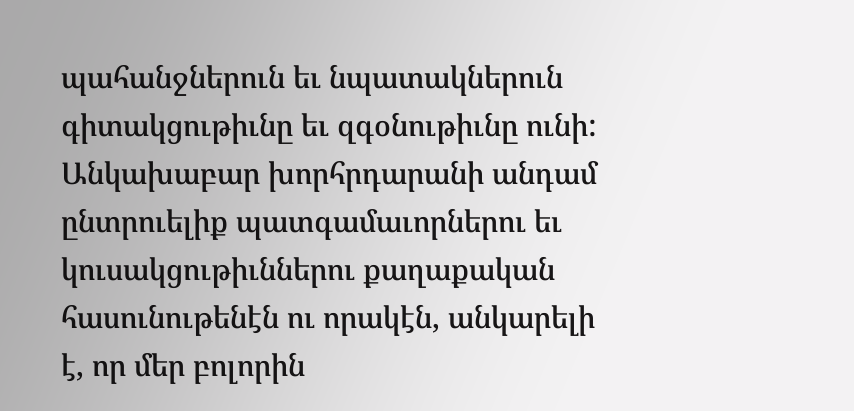պահանջներուն եւ նպատակներուն գիտակցութիւնը եւ զգօնութիւնը ունի:
Անկախաբար խորհրդարանի անդամ ընտրուելիք պատգամաւորներու եւ կուսակցութիւններու քաղաքական հասունութենէն ու որակէն, անկարելի է, որ մեր բոլորին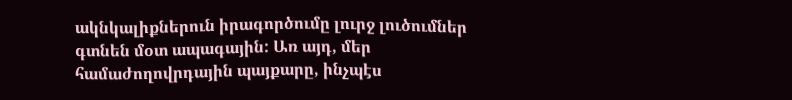ակնկալիքներուն իրագործումը լուրջ լուծումներ գտնեն մօտ ապագային: Առ այդ, մեր համաժողովրդային պայքարը, ինչպէս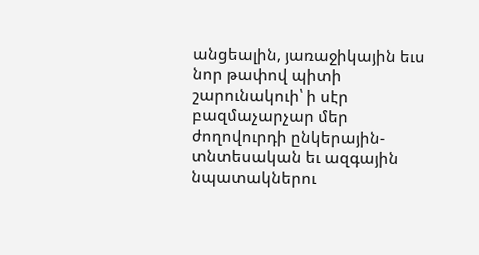անցեալին, յառաջիկային եւս նոր թափով պիտի շարունակուի՝ ի սէր բազմաչարչար մեր ժողովուրդի ընկերային-տնտեսական եւ ազգային նպատակներու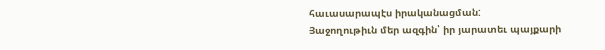հաւասարապէս իրականացման:
Յաջողութիւն մեր ազգին՝ իր յարատեւ պայքարի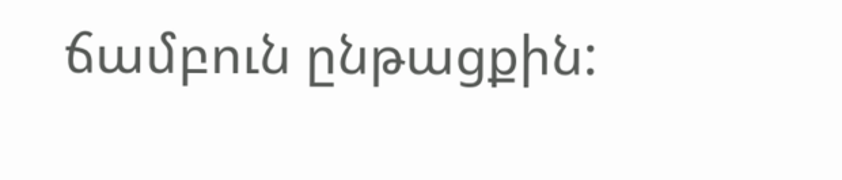ճամբուն ընթացքին: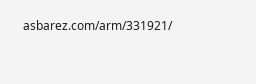asbarez.com/arm/331921/